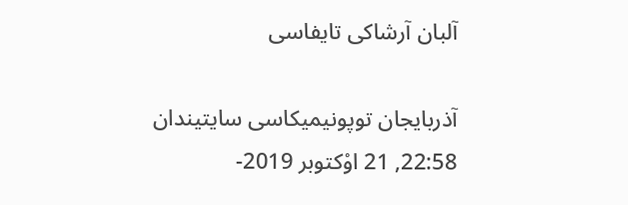آلبان آرشاکی تایفاسی

آذربایجان توپونیمیکاسی سایتیندان
22:58, 21 اوْکتوبر 2019-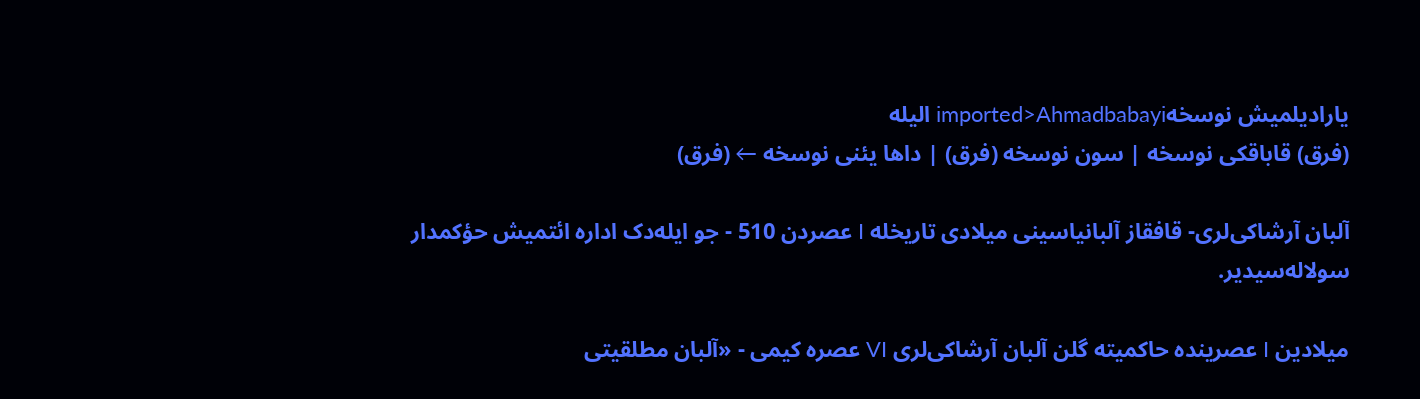یارادیلمیش نوسخهimported>Ahmadbabayi الیله
(فرق) قاباقکی نوسخه | سون نوسخه (فرق) | داها یئنی نوسخه ← (فرق)

آلبان آرشاکی‌لری- قافقاز آلبانیاسینی میلادی تاریخله I عصردن 510 - جو ایله‌دک اداره ائتمیش حؤکمدار سولاله‌سیدیر.

میلادین I عصرینده حاکمیته گلن آلبان آرشاکی‌لری VI عصره کیمی - «آلبان مطلقیتی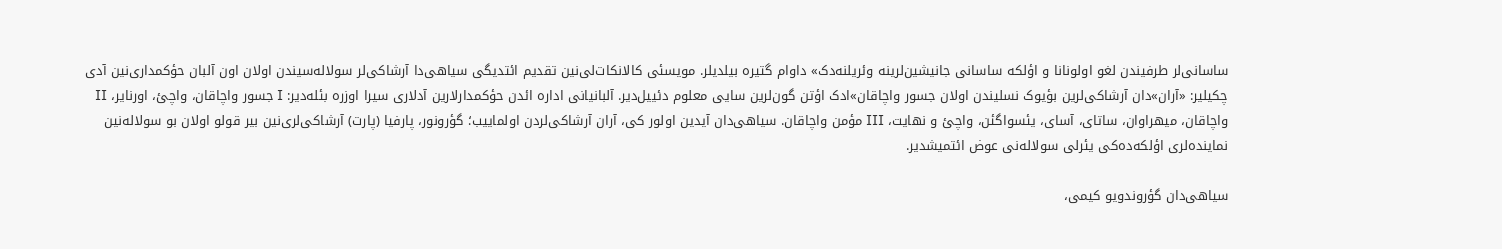ساسانی‌لر طرفیندن لغو اولونانا و اؤلکه ساسانی جانیشین‌لرینه وئریلنه‌دک» داوام گتیره بیلدیلر. مویسئی کالانکات‌لی‌نین تقدیم ائتدیگی سیاهی‌دا آرشاکی‌لر سولاله‌سیندن اولان اون آلبان حؤکمداری‌نین آدی چکیلیر: «آران»دان آرشاکی‌لرین بؤیوک نسلیندن اولان جسور واچاقان»ادک اؤتن گون‌لرین سایی معلوم دئییل‌دیر. آلبانیانی اداره ائدن حؤکمدارلارین آدلاری سیرا اوزره بئله‌دیر: I جسور واچاقان، واچئ، اورنایر، II واچاقان، میهراوان، ساتای، آسای، یئسواگئن، واچئ و نهایت، III مؤمن واچاقان. سیاهی‌دان آیدین اولور کی، آران آرشاکی‌لردن اولماییب؛ گؤرونور، پارفیا (پارت) آرشاکی‌لری‌نین بیر قولو اولان بو سولاله‌نین نماینده‌لری اؤلکه‌ده‌کی یئرلی سولاله‌نی عوض ائتمیشدیر.

سیاهی‌دان گؤروندویو کیمی،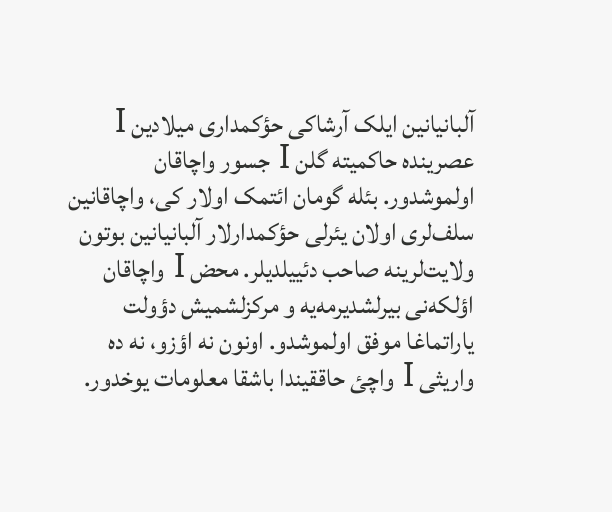آلبانیانین ایلک آرشاکی حؤکمداری میلادین I عصرینده حاکمیته گلن I جسور واچاقان اولموشدور. بئله گومان ائتمک اولار کی، واچاقانین سلف‌لری اولان یئرلی حؤکمدارلار آلبانیانین بوتون ولایت‌لرینه صاحب دئییلدیلر. محض I واچاقان اؤلکه‌نی بیرلشدیرمه‌یه و مرکزلشمیش دؤولت یاراتماغا موفق اولموشدو. اونون نه اؤزو، نه ده واریثی I واچئ حاققیندا باشقا معلومات یوخدور.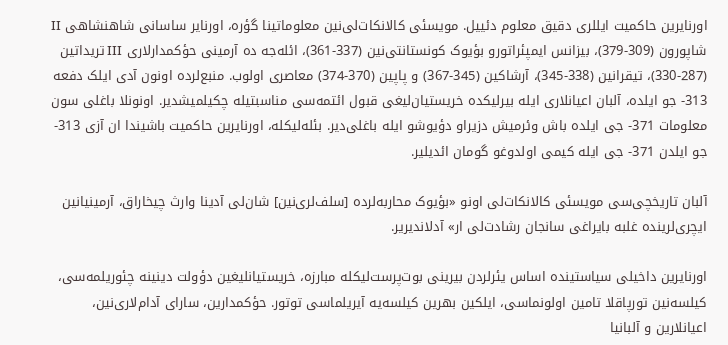اورنایرین حاکمیت ایللری دقیق معلوم دئییل. مویسئی کالانکات‌لی‌نین معلوماتینا گؤره، اورنایر ساسانی شاهنشاهی II شاپورون (309-379)، بیزانس ایمپئراتورو بؤیوک کونستانتی‌نین (337-361)، ائله‌جه ده آرمینی حؤکمدارلاری III تریداتین (287-330)، تیقرانین (338-345)، آرشاکین (345-367) و پاپین (370-374) معاصری اولوب. منبع‌لرده اونون آدی ایلک دفعه 313- جو ایلده، آلبان اعیانلاری ایله بیرلیکده خریستیان‌لیغی قبول ائتمه‌سی مناسبتیله چکیلمیشدیر. اونونلا باغلی سون معلومات 371- جی ایلده باش وئرمیش دزیراو دؤیوشو ایله باغلی‌دیر. بئله‌لیکله، اورنایرین حاکمیت باشیندا ان آزی 313- جو ایلدن 371- جی ایله کیمی اولدوغو گومان ائدیلیر.

آلبان تاریخچی‌سی مویسئی کالانکات‌لی اونو «بؤیوک محاربه‌لرده [سلف‌لری‌نین] شان‌لی آدینا وارث چیخا‌راق، آرمینیانین ایچری‌لرینده غلبه بایراغی سانجان رشادت‌لی ار» آدلاندیریر.

اورنایرین داخیلی سیاستینده اساس یئرلردن بیرینی بوت‌پرست‌لیکله مبارزه، خریستیانلیغین دؤولت دینینه چئوریلمه‌سی، کیلسه‌نین تورپاقلا تامین اولونماسی، ایلکین بهرین کیلسه‌یه آیریلماسی توتور. حؤکمدارین، سارای آدام‌لاری‌نین، اعیانلارین و آلبانیا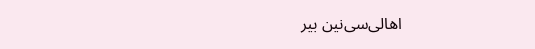اهالی‌سی‌نین بیر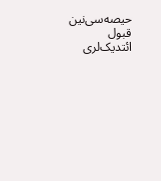حیصه‌سی‌نین قبول ائتدیک‌لری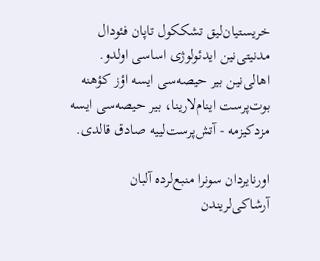خریستیان‌لیق تشککول تاپان فئودال مدنیتی‌نین ایدئولوژی اساسی اولدو. اهالی‌نین بیر حیصه‌سی ایسه اؤز کؤهنه بوت‌پرست اینام‌لارینا، بیر حیصه‌سی ایسه مزدکیزمه - آتش‌پرست‌لییه صادق قالدی.

اورنایردان سونرا منبع‌لرده آلبان آرشاکی‌لریندن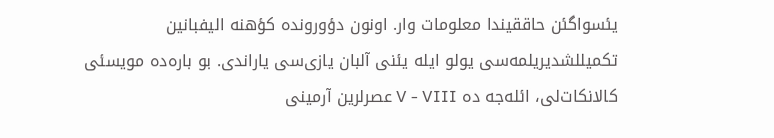یئسواگئن حاققیندا معلومات وار. اونون دؤورونده کؤهنه الیفبانین تکمیللشدیریلمه‌سی یولو ایله یئنی آلبان یازی‌سی یاراندی. بو باره‌ده مویسئی کالانکات‌لی، ائله‌جه ده V - VIII عصرلرین آرمینی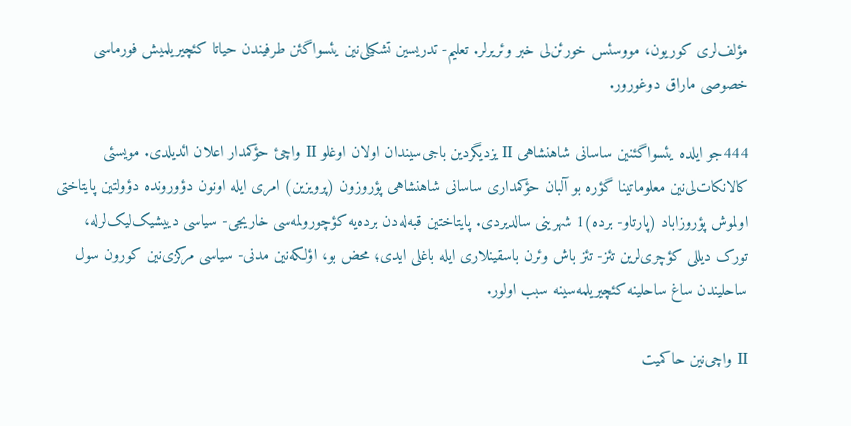مؤلف‌لری کوریون، مووسئس خورئن‌لی خبر وئریرلر. تعلیم- تدریسین تشکیلی‌نین یئسواگئن طرفیندن حیاتا کئچیریلمیش فورماسی خصوصی ماراق دوغورور.

444جو ایلده یئسواگئنین ساسانی شاهنشاهی II یزدیگردین باجی‌سیندان اولان اوغلو II واچئ حؤکمدار اعلان ائدیلدی. مویسئی کالانکات‌لی‌نین معلوماتینا گؤره بو آلبان حؤکمداری ساسانی شاهنشاهی پؤروزون (پرویزین) امری ایله اونون دؤورونده دؤولتین پایتاختی اولموش پؤروزاباد (پارتاو- برده)1 شهرینی سالدیردی. پایتاختین قبه‌له‌دن برده‌یه کؤچورولمه‌سی خاریجی- سیاسی دییشیک‌لیک‌لرله، تورک دیللی کؤچری‌لرین تئز- تئز باش وئرن باسقینلاری ایله باغلی ایدی؛ محض بو، اؤلکه‌نین مدنی- سیاسی مرکزی‌نین کورون سول ساحلیندن ساغ ساحلینه کئچیریلمه‌سینه سبب اولور.

II واچی‌نین حاکمیت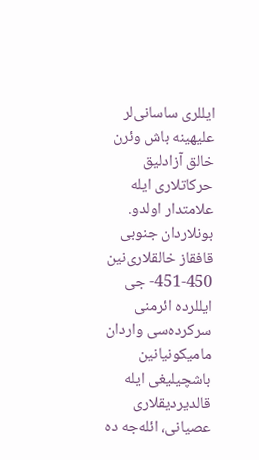ایللری ساسانی‌لر علیهینه باش وئرن خالق آزادلیق حرکاتلاری ایله علامتدار اولدو. بونلاردان جنوبی قافقاز خالقلاری‌نین 450-451- جی ایللرده ائرمنی سرکرده‌سی واردان مامیکونیانین باشچیلیغی ایله قالدیردیقلاری عصیانی، ائله‌جه ده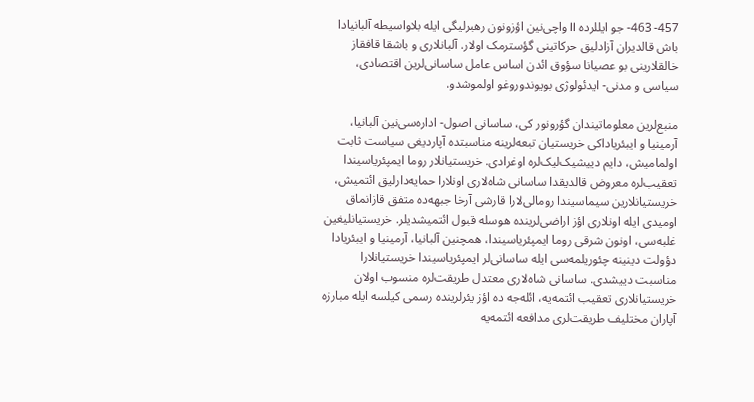457- 463- جو ایللرده II واچی‌نین اؤزونون رهبرلیگی ایله بلاواسیطه آلبانیادا باش قالدیران آزادلیق حرکاتینی گؤسترمک اولار. آلبانلاری و باشقا قافقاز خالقلارینی بو عصیانا سؤوق ائدن اساس عامل ساسانی‌لرین اقتصادی، سیاسی و مدنی- ایدئولوژی بویوندوروغو اولموشدو.

منبع‌لرین معلوماتیندان گؤرونور کی، ساسانی اصول- اداره‌سی‌نین آلبانیا، آرمینیا و ایبئریا‌داکی خریستیان تبعه‌لرینه مناسبتده آپاردیغی سیاست ثابت اولمامیش، دایم دییشیک‌لیک‌لره اوغرادی. خریستیانلار روما ایمپئریاسیندا تعقیب‌لره معروض قالدیقدا ساسانی شاه‌لاری اونلارا حمایه‌دارلیق ائتمیش، خریستیانلارین سیماسیندا رومالی‌لارا قارشی آرخا جبهه‌ده متفق قازانماق اومیدی ایله اونلاری اؤز اراضی‌لرینده هوسله قبول ائتمیشدیلر. خریستیانلیغین غلبه‌سی، اونون شرقی روما ایمپئریاسیندا، همچنین آلبانیا، آرمینیا و ایبئریادا دؤولت دینینه چئوریلمه‌سی ایله ساسانی‌لر ایمپئریاسیندا خریستیانلارا مناسبت دییشدی. ساسانی شاه‌لاری معتدل طریقت‌لره منسوب اولان خریستیانلاری تعقیب ائتمه‌یه، ائله‌جه ده اؤز یئرلرینده رسمی کیلسه ایله مبارزه آپاران مختلیف طریقت‌لری مدافعه ائتمه‌یه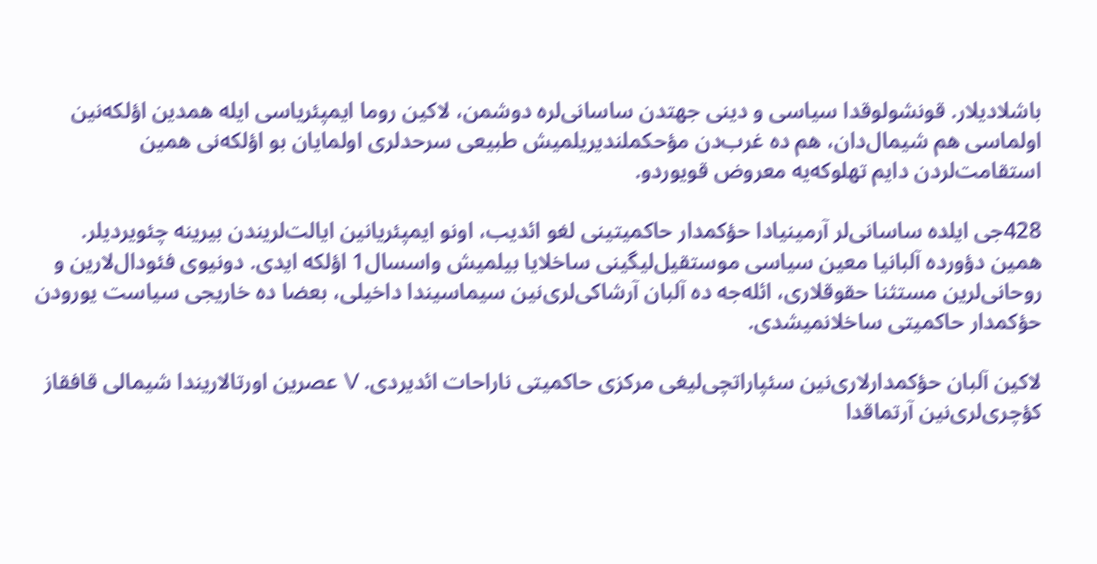باشلادیلار. قونشولوقدا سیاسی و دینی جهتدن ساسانی‌لره دوشمن، لاکین روما ایمپئریاسی ایله همدین اؤلکه‌نین اولماسی هم شیمال‌دان، هم ده غرب‌دن مؤحکملندیریلمیش طبیعی سرحدلری اولمایان بو اؤلکه‌نی همین استقامت‌لردن دایم تهلوکه‌یه معروض قویوردو.

428جی ایلده ساسانی‌لر آرمینیادا حؤکمدار حاکمیتینی لغو ائدیب، اونو ایمپئریانین ایالت‌لریندن بیرینه چئویردیلر. همین دؤورده آلبانیا معین سیاسی موستقیل‌لیگینی ساخلایا بیلمیش واسسال1 اؤلکه ایدی. دونیوی فئودال‌لارین و روحانی‌لرین مستثنا حقوقلاری، ائله‌جه ده آلبان آرشاکی‌لری‌نین سیماسیندا داخیلی، بعضا ده خاریجی سیاست یورودن حؤکمدار حاکمیتی ساخلانمیشدی.

لاکین آلبان حؤکمدارلاری‌نین سئپاراتچی‌لیغی مرکزی حاکمیتی ناراحات ائدیردی. V عصرین اورتا‌لاریندا شیمالی قافقاز کؤچری‌لری‌نین آرتماقدا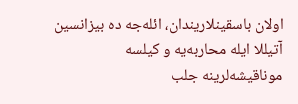اولان باسقینلاریندان‌، ائله‌جه ده بیزانسین آتیللا ایله محاربه‌یه و کیلسه موناقیشه‌لرینه جلب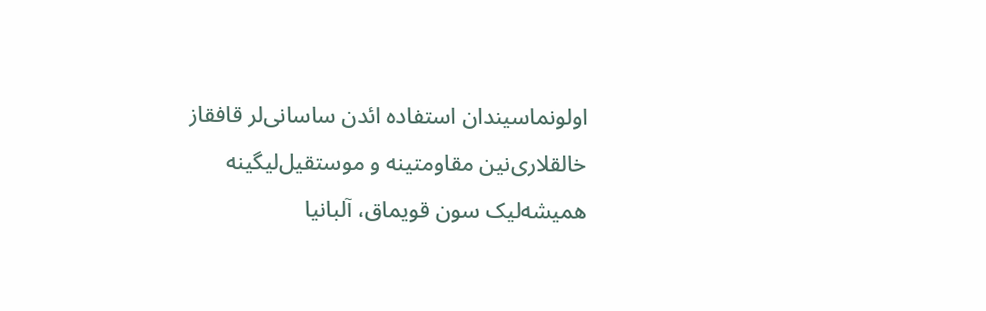اولونماسیندان استفاده ائدن ساسانی‌لر قافقاز خالقلاری‌نین مقاومتینه و موستقیل‌لیگینه همیشه‌لیک سون قویماق، آلبانیا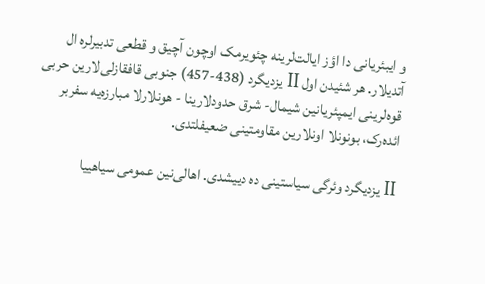و ایبئریانی دا اؤز ایالت‌لرینه چئویرمک اوچون آچیق و قطعی تدبیرلره ال آتدیلار. هر شئیدن اول II یزدیگرد (438-457) جنوبی قافقازلی‌لارین حربی قوه‌لرینی ایمپئریانین شیمال- شرق حدودلارینا - هونلارلا مبارزه‌یه سفربر ائده‌رک، بونونلا اونلارین مقاومتینی ضعیفلتدی.

II یزدیگرد وئرگی سیاستینی ده دییشدی. اهالی‌نین عمومی سیاهییا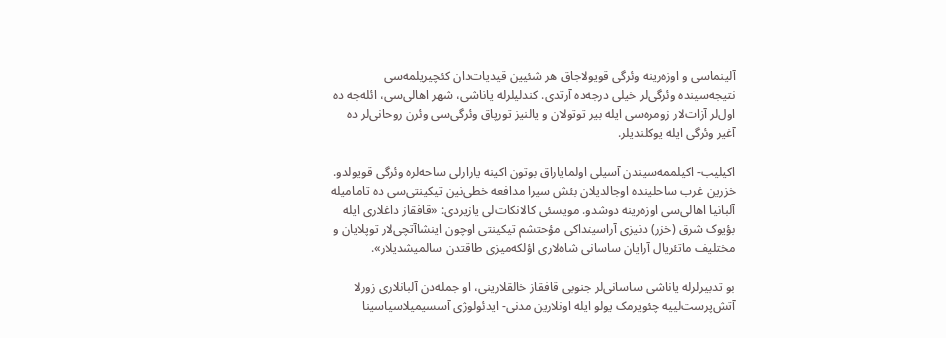آلینماسی و اوزه‌رینه وئرگی قویولا‌جاق هر شئیین قیدیات‌دان کئچیریلمه‌سی نتیجه‌سینده وئرگی‌لر خیلی درجه‌ده آرتدی. کندلیلرله یاناشی، شهر اهالی‌سی، ائله‌جه ده اول‌لر آزات‌لار زومره‌سی ایله بیر توتولان و یالنیز تورپاق وئرگی‌سی وئرن روحانی‌لر ده آغیر وئرگی ایله یوکلندیلر.

اکیلیب- اکیلممه‌سیندن آسیلی اولمایا‌راق بوتون اکینه یارارلی ساحه‌لره وئرگی قویولدو. خزرین غرب ساحلینده اوجالدیلان بئش سیرا مدافعه خطی‌نین تیکینتی‌سی ده تامامیله آلبانیا اهالی‌سی اوزه‌رینه دوشدو. مویسئی کالانکات‌لی یازیردی: «قافقاز داغلاری ایله بؤیوک شرق (خزر) دنیزی آراسینداکی مؤحتشم تیکینتی اوچون اینشاآتچی‌لار توپلایان و مختلیف ماتئریال آرایان ساسانی شاه‌لاری اؤلکه‌میزی طاقتدن سالمیشدیلار».

بو تدبیرلرله یاناشی ساسانی‌لر جنوبی قافقاز خالقلارینی، او جمله‌دن آلبانلاری زورلا آتش‌پرست‌لییه چئویرمک یولو ایله اونلارین مدنی- ایدئولوژی آسسیمیلاسیاسینا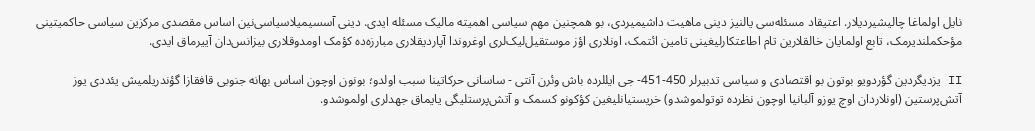نایل اولماغا چالیشیردیلار. اعتیقاد مسئله‌سی یالنیز دینی ماهیت داشیمیردی، بو همچنین مهم سیاسی اهمیته مالیک مسئله ایدی. دینی آسسیمیلاسیاسی‌نین اساس مقصدی مرکزین سیاسی حاکمیتینی مؤحکملندیرمک، تابع اولمایان خالقلارین تام اطاعتکارلیغینی تامین ائتمک، اونلاری اؤز موستقیل‌لیک‌لری اوغروندا آپاردیقلاری مبارزه‌ده کؤمک اومدوقلاری بیزانس‌دان آییرماق ایدی.

II یزدیگردین گؤردویو بوتون بو اقتصادی و سیاسی تدبیرلر 450-451- جی ایللرده باش وئرن آنتی - ساسانی حرکاتینا سبب اولدو؛ بونون اوچون اساس بهانه جنوبی قافقازا گؤندریلمیش یئددی یوز آتش‌پرستین (اونلاردان اوچ یوزو آلبانیا اوچون نظرده توتولموشدو) خریستیانلیغین کؤکونو کسمک و آتش‌پرستلیگی یایماق جهدلری اولموشدو.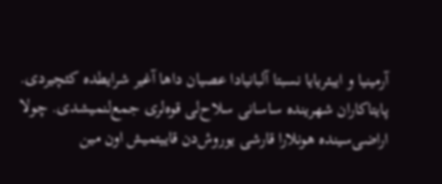آرمینیا و ایبئریایا نسبتا آلبانیادا عصیان داها آغیر شرایطده کئچیردی. پایتاکاران شهرینده ساسانی سلاح‌لی قوه‌لری جمع‌لنمیشدی. چولا اراضی‌سینده هونلارا قارشی یوروش‌دن قاییتمیش اون مین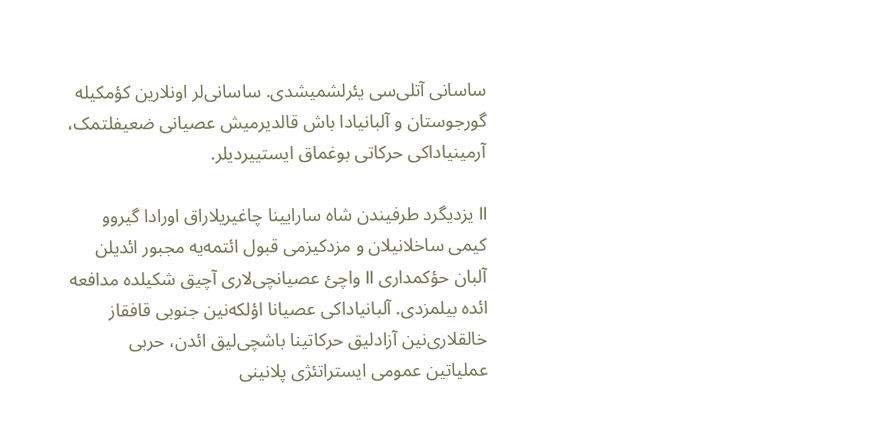ساسانی آتلی‌سی یئرلشمیشدی. ساسانی‌لر اونلارین کؤمکیله گورجوستان و آلبانیادا باش قالدیرمیش عصیانی ضعیفلتمک، آرمینیا‌داکی حرکاتی بوغماق ایستییردیلر.

II یزدیگرد طرفیندن شاه سارایینا چاغیریلا‌راق اورادا گیروو کیمی ساخلانیلان و مزدکیزمی قبول ائتمه‌یه مجبور ائدیلن آلبان حؤکمداری II واچئ عصیانچی‌لاری آچیق شکیلده مدافعه ائده بیلمزدی. آلبانیا‌داکی عصیانا اؤلکه‌نین جنوبی قافقاز خالقلاری‌نین آزادلیق حرکاتینا باشچی‌لیق ائدن، حربی عملیاتین عمومی ایستراتئژی پلانینی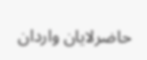حاضرلایان واردان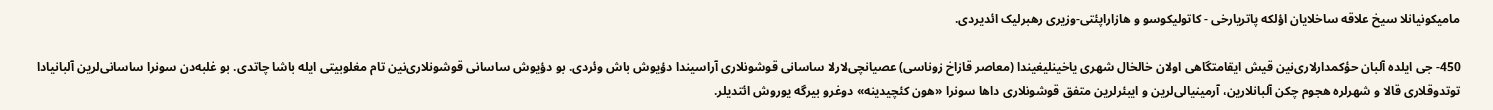مامیکونیانلا سیخ علاقه ساخلایان اؤلکه پاتریارخی - کاتولیکوسو و هازاراپئتی-وزیری رهبرلیک ائدیردی.

450- جی ایلده آلبان حؤکمدارلاری‌نین قیش ایقامتگاهی اولان خالخال شهری یاخینلیغیندا (معاصر قازاخ زوناسی) عصیانچی‌لارلا ساسانی قوشونلاری آراسیندا دؤیوش باش وئردی. بو دؤیوش ساسانی قوشونلاری‌نین تام مغلوبیتی ایله باشا چاتدی. بو غلبه‌دن سونرا ساسانی‌لرین آلبانیادا توتدوقلاری قالا و شهرلره هجوم چکن آلبانلارین، آرمینیالی‌لرین و ایبئرلرین متفق قوشونلاری داها سونرا «هون کئچیدینه» دوغرو بیرگه یوروش ائتدیلر.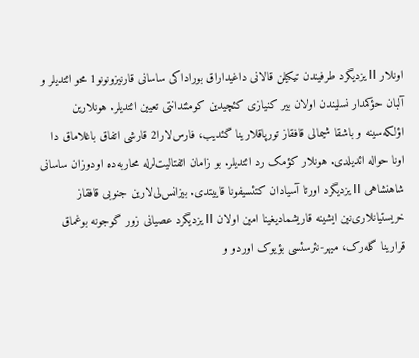اونلار II یزدیگرد طرفیندن تیکیلن قالانی داغیدا‌راق بورا‌داکی ساسانی قارنیزونونو1 محو ائتدیلر و آلبان حؤکمدار نسلیندن اولان بیر کنیازی کئچیدین کومئندانتی تعیین ائتدیلر. هونلارین اؤلکه‌سینه و باشقا شیمالی قافقاز تورپاقلارینا گئدیب، فارس‌لارا2 قارشی اتفاق باغلاماق دا اونا حواله ائدیلدی. هونلار کؤمک رد ائتدیلر. بو زامان ائفتالیت‌لرله محاربه‌ده اودوزان ساسانی شاهنشاهی II یزدیگرد اورتا آسیا‌دان کتئسیفونا قاییتدی. بیزانس‌لی‌لارین جنوبی قافقاز خریستیانلاری‌نین ایشینه قاریشمادیغینا امین اولان II یزدیگرد عصیانی زور گوجونه بوغماق قرارینا گله‌رک، میهر-نئرسئسی بؤیوک اوردو و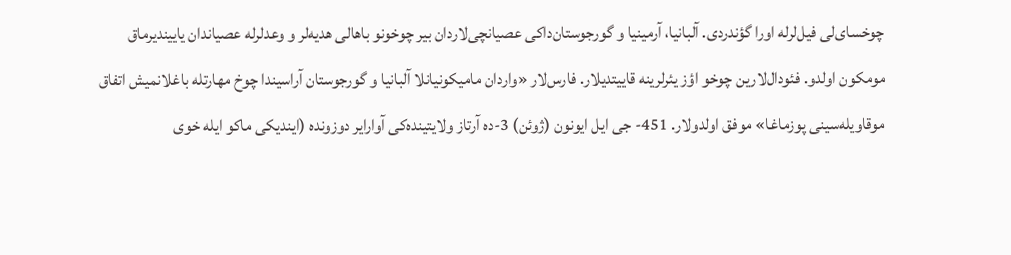چوخسای‌لی فیل‌لرله اورا گؤندردی. آلبانیا، آرمینیا و گورجوستان‌داکی عصیانچی‌لاردان بیر چوخونو باهالی هدیه‌لر و وعدلرله عصیاندان یاییندیرماق مومکون اولدو. فئودال‌لارین چوخو اؤز یئرلرینه قاییتدیلار. فارس‌لار «واردان مامیکونیانلا آلبانیا و گورجوستان آراسیندا چوخ مهارتله باغلانمیش اتفاق موقاویله‌سینی پوزماغا» موفق اولدولار. 451- جی ایل ایونون (ژوئن) 3-ده آرتاز ولایتینده‌کی آوارایر دوزونده (ایندیکی ماکو ایله خوی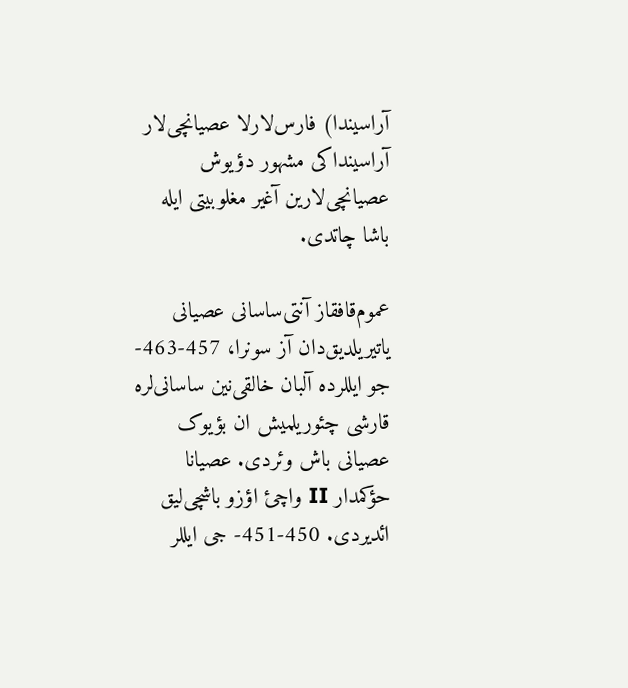آراسیندا) فارس‌لارلا عصیانچی‌لار آراسینداکی مشهور دؤیوش عصیانچی‌لارین آغیر مغلوبیتی ایله باشا چاتدی.

عموم‌قافقاز آنتی‌ساسانی عصیانی یاتیریلدیق‌دان آز سونرا، 457-463- جو ایللرده آلبان خالقی‌نین ساسانی‌لره قارشی چئوریلمیش ان بؤیوک عصیانی باش وئردی. عصیانا حؤکمدار II واچئ اؤزو باشچی‌لیق ائدیردی. 450-451- جی ایللر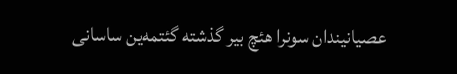عصیانیندان سونرا هئچ بیر گذشته گئتمه‌ین ساسانی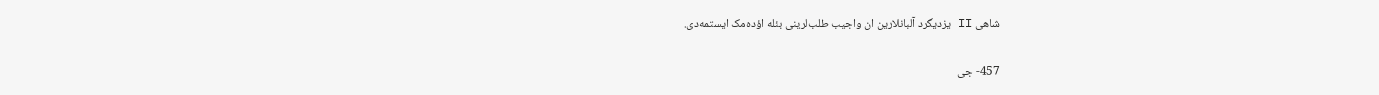شاهی II یزدیگرد آلبانلارین ان واجیب طلب‌لرینی بئله اؤده‌مک ایستمه‌دی.

457- جی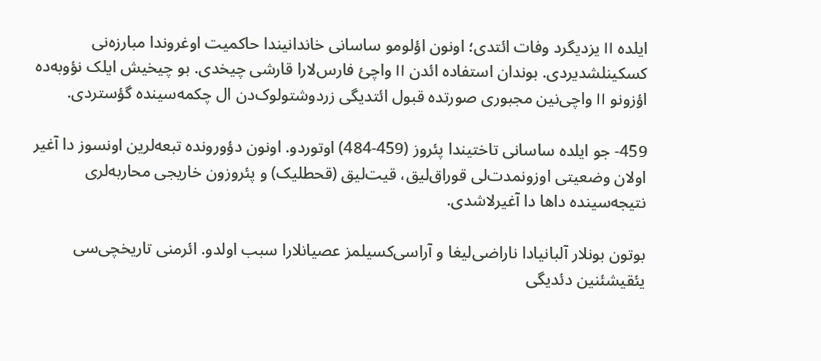ایلده II یزدیگرد وفات ائتدی؛ اونون اؤلومو ساسانی خاندانیندا حاکمیت اوغروندا مبارزه‌نی کسکینلشدیردی. بوندان استفاده ائدن II واچئ فارس‌لارا قارشی چیخدی. بو چیخیش ایلک نؤوبه‌ده اؤزونو II واچی‌نین مجبوری صورتده قبول ائتدیگی زردوشتولوک‌دن ال چکمه‌سینده گؤستردی.

459- جو ایلده ساسانی تاختیندا پئروز (459-484) اوتوردو. اونون دؤورونده تبعه‌لرین اونسوز دا آغیر اولان وضعیتی اوزونمدت‌لی قوراق‌لیق، قیت‌لیق (قحطلیک) و پئروزون خاریجی محاربه‌لری نتیجه‌سینده داها دا آغیرلاشدی.

بوتون بونلار آلبانیادا ناراضی‌لیغا و آراسی‌کسیلمز عصیانلارا سبب اولدو. ائرمنی تاریخچی‌سی یئقیشئنین دئدیگی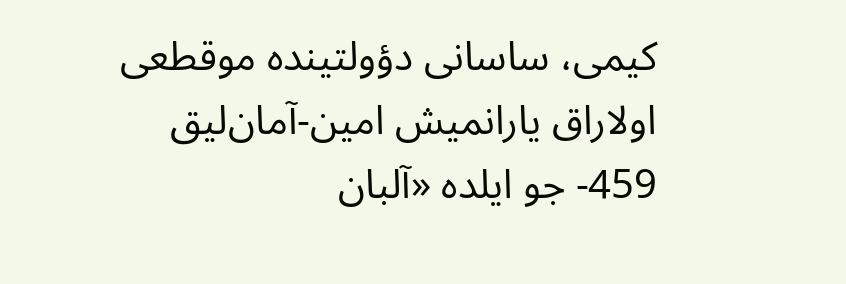کیمی، ساسانی دؤولتینده موقطعی اولا‌راق یارانمیش امین-آمان‌لیق 459- جو ایلده «آلبان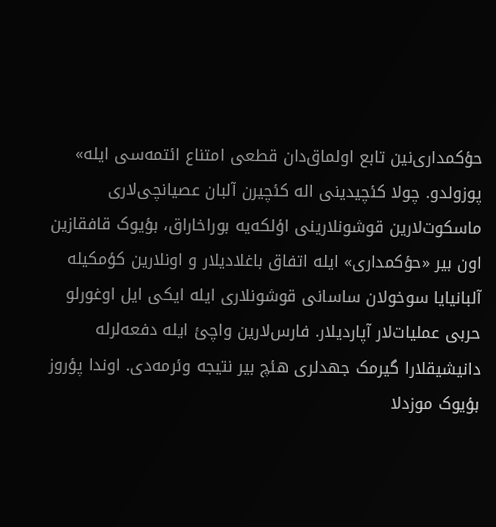حؤکمداری‌نین تابع اولماق‌دان قطعی امتناع ائتمه‌سی ایله» پوزولدو. چولا کئچیدینی اله کئچیرن آلبان عصیانچی‌لاری ماسکوت‌لارین قوشونلارینی اؤلکه‌یه بوراخا‌راق، بؤیوک قافقازین اون بیر «حؤکمداری» ایله اتفاق باغلادیلار و اونلارین کؤمکیله آلبانیایا سوخولان ساسانی قوشونلاری ایله ایکی ایل اوغورلو حربی عملیات‌لار آپاردیلار. فارس‌لارین واچئ ایله دفعه‌لرله دانیشیقلارا گیرمک جهدلری هئچ بیر نتیجه وئرمه‌دی. اوندا پؤروز بؤیوک موزدلا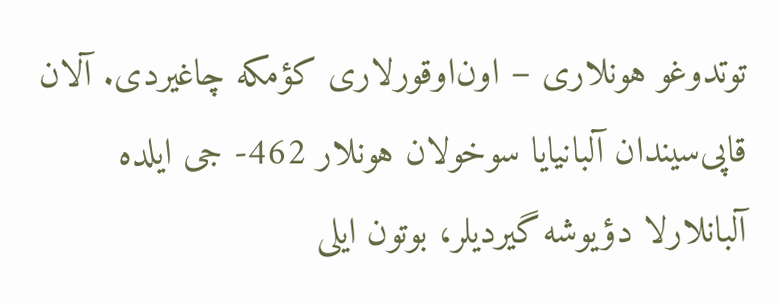توتدوغو هونلاری – اون‌اوقورلاری کؤمکه چاغیردی. آلان قاپی‌سیندان آلبانیایا سوخولان هونلار 462- جی ایلده آلبانلارلا دؤیوشه گیردیلر، بوتون ایلی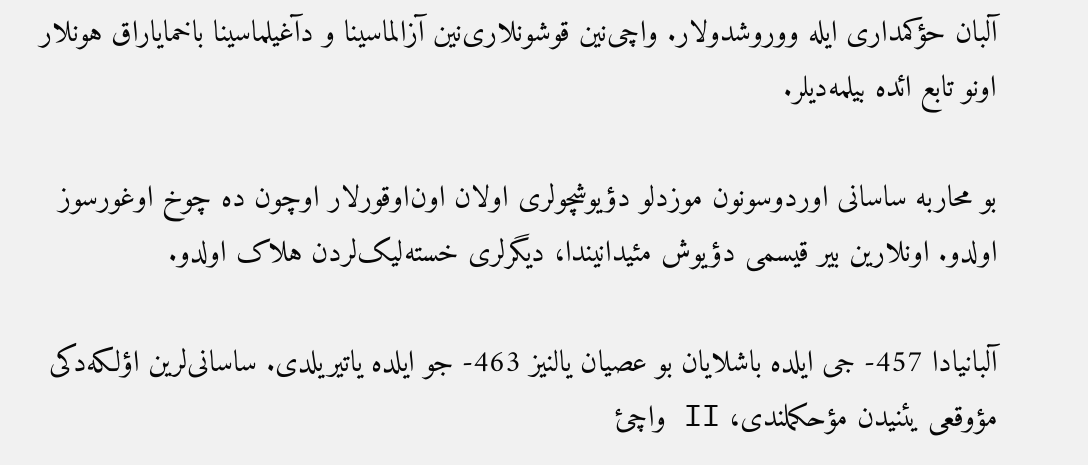آلبان حؤکمداری ایله ووروشدولار. واچی‌نین قوشونلاری‌نین آزالماسینا و دآغیلماسینا باخمایا‌راق هونلار اونو تابع ائده بیلمه‌دیلر.

بو محاربه ساسانی اوردوسونون موزدلو دؤیوشچولری اولان اون‌اوقورلار اوچون ده چوخ اوغورسوز اولدو. اونلارین بیر قیسمی دؤیوش مئیدانیندا، دیگرلری خسته‌لیک‌لردن هلاک اولدو.

آلبانیادا 457- جی ایلده باشلایان بو عصیان یالنیز 463- جو ایلده یاتیریلدی. ساسانی‌لرین اؤلکه‌دکی مؤوقعی یئنیدن مؤحکملندی، II واچئ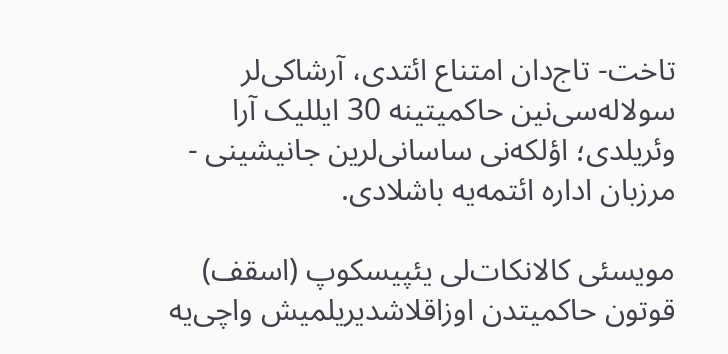تاخت- تاج‌دان امتناع ائتدی، آرشاکی‌لر سولاله‌سی‌نین حاکمیتینه 30 ایللیک آرا وئریلدی؛ اؤلکه‌نی ساسانی‌لرین جانیشینی - مرزبان اداره ائتمه‌یه باشلادی.

مویسئی کالانکات‌لی یئپیسکوپ (اسقف) قوتون حاکمیتدن اوزاقلاشدیریلمیش واچی‌یه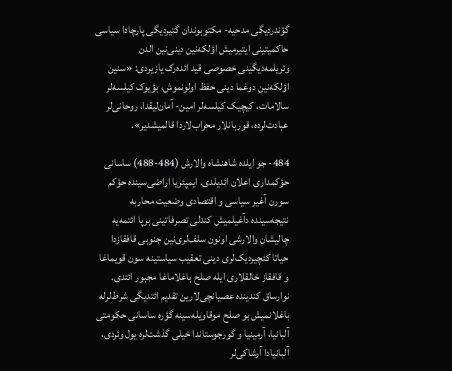گؤندردیگی مدحیه- مکتوبوندان گتیردیگی پارچادا سیاسی حاکمیتینی ایتیرمیش اؤلکه‌نین دینی‌نین الدن وئریلمه‌دیگینی خصوصی قید ائده‌رک یازیردی: «سنین اؤلکه‌نین دوغما دینی حفظ اولونموش، بؤیوک کیلسه‌لر سالامات، کیچیک کیلسه‌لر امین- آمان‌لیقدا، روحانی‌لر عبادت‌لرده، قوربانلار محراب‌لاردا قالمیشدیر».

484- جو ایلده شاهنشاه والارش (484-488) ساسانی حؤکمداری اعلان ائدیلدی. ایمپئریا اراضی‌سینده حؤکم سورن آغیر سیاسی و اقتصادی وضعیت محاربه نتیجه‌سینده دآغیلمیش کندلی تصرفاتینی برپا ائتمه‌یه چالیشان والارشی اونون سلف‌لری‌نین جنوبی قافقازدا حیاتا کئچیردیک‌لری دینی تعقیب سیاستینه سون قویماغا و قافقاز خالقلاری ایله صلح باغلاماغا مجبور ائتدی. نوارساق کندینده عصیانچی‌لارین تقدیم ائتدیگی شرط‌لرله باغلانمیش بو صلح موقاویله‌سینه گؤره ساسانی حکومتی آلبانیا، آرمینیا و گورجوستاندا خیلی گذشت‌لره یول وئردی، آلبانیادا آرشاکی‌لر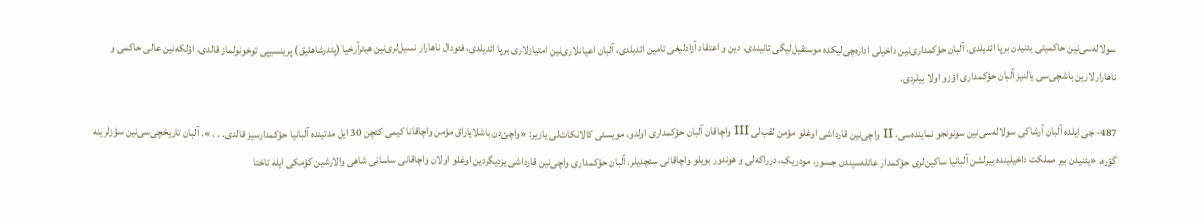سولاله‌سی‌نین حاکمیتی یئنیدن برپا ائدیلدی. آلبان حؤکمداری‌نین داخیلی اداره‌چی‌لیکده موستقیل‌لیگی تانیندی. دین و اعتقاد آزادلیغی تامین ائدیلدی، آلبان اعیانلاری‌نین امتیازلاری برپا ائدیلدی، فئودال ناهارار نسیل‌لری‌نین هیئرآرخیا (پئدرشاهلیق) پرینسیپی توخونولماز قالدی. اؤلکه‌نین عالی حاکمی و ناهارارلارین باشچی‌سی یالنیز آلبان حؤکمداری اؤزو اولا بیلردی.

487- جی ایلده آلبان آرشاکی سولاله‌سی‌نین سونونجو نماینده‌سی، II واچی‌نین قارداشی اوغلو مؤمن لقب‌لی III واچاقان آلبان حؤکمداری اولدو. مویسئی کالانکات‌لی یازیر: «واچئ‌دن باشلایا‌راق مؤمن واچاقانا کیمی کئچن 30 ایل مدتینده آلبانیا حؤکمدارسیز قالدی. . . ». آلبان تاریخچی‌سی‌نین سؤزلرینه گؤره، «یئنیدن بیر مملکت داخیلینده بیرلشن آلبانیا ساکین‌لری حؤکمدار عائله‌سیندن جسور، مودریک، درراکه‌لی و هوندور بویلو واچاقانی سئچدیلر. آلبان حؤکمداری واچی‌نین قارداشی یزدیگردین اوغلو اولان واچاقانی ساسانی شاهی والارشین کؤمکی ایله تاختا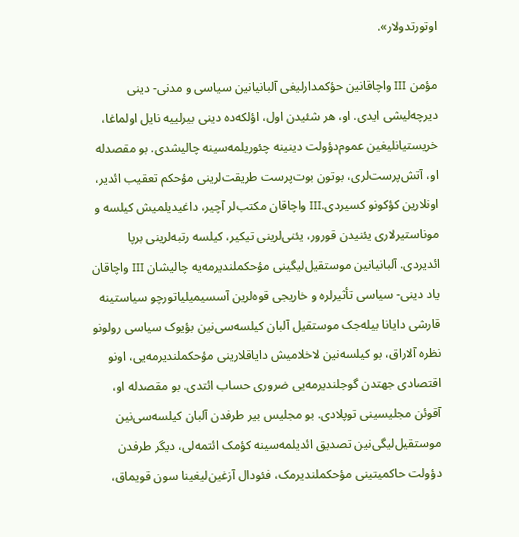اوتورتدولار».

مؤمن III واچاقانین حؤکمدارلیغی آلبانیانین سیاسی و مدنی- دینی دیرچه‌لیشی ایدی. او، هر شئیدن اول، اؤلکه‌ده دینی بیرلییه نایل اولماغا، خریستیانلیغین عموم‌دؤولت دینینه چئوریلمه‌سینه چالیشدی. بو مقصدله او، آتش‌پرست‌لری، بوتون بوت‌پرست طریقت‌لرینی مؤحکم تعقیب ائدیر، اونلارین کؤکونو کسیردی.III واچاقان مکتب‌لر آچیر، داغیدیلمیش کیلسه و موناستیرلاری یئنیدن قورور، یئنی‌لرینی تیکیر، کیلسه رتبه‌لرینی برپا ائدیردی. آلبانیانین موستقیل‌لیگینی مؤحکملندیرمه‌یه چالیشان III واچاقان یاد دینی- سیاسی تأثیرلره و خاریجی قوه‌لرین آسسیمیلیاتورچو سیاستینه قارشی دایانا بیله‌جک موستقیل آلبان کیلسه‌سی‌نین بؤیوک سیاسی رولونو نظره آلا‌راق، بو کیلسه‌نین لاخلامیش دایاقلارینی مؤحکملندیرمه‌یی، اونو اقتصادی جهتدن گوجلندیرمه‌یی ضروری حساب ائتدی. بو مقصدله او، آقوئن مجلیسینی توپلادی. بو مجلیس بیر طرفدن آلبان کیلسه‌سی‌نین موستقیل‌لیگی‌نین تصدیق ائدیلمه‌سینه کؤمک ائتمه‌لی، دیگر طرفدن دؤولت حاکمیتینی مؤحکملندیرمک، فئودال آزغین‌لیغینا سون قویماق،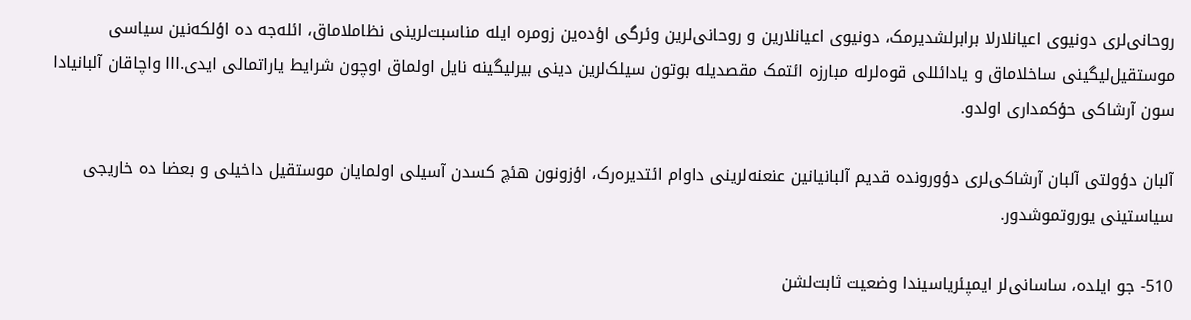روحانی‌لری دونیوی اعیانلارلا برابرلشدیرمک، دونیوی اعیانلارین و روحانی‌لرین وئرگی اؤده‌ین زومره ایله مناسبت‌لرینی نظاملاماق، ائله‌جه ده اؤلکه‌نین سیاسی موستقیل‌لیگینی ساخلاماق و یادائللی قوه‌لرله مبارزه ائتمک مقصدیله بوتون سیلک‌لرین دینی بیرلیگینه نایل اولماق اوچون شرایط یاراتمالی ایدی.III واچاقان آلبانیادا سون آرشاکی حؤکمداری اولدو.

آلبان دؤولتی آلبان آرشاکی‌لری دؤورونده قدیم آلبانیانین عنعنه‌لرینی داوام ائتدیره‌رک، اؤزونون هئچ کسدن آسیلی اولمایان موستقیل داخیلی و بعضا ده خاریجی سیاستینی یوروتموشدور.

510- جو ایلده، ساسانی‌لر ایمپئریاسیندا وضعیت ثابت‌لشن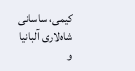کیمی، ساسانی شاه‌لاری آلبانیا و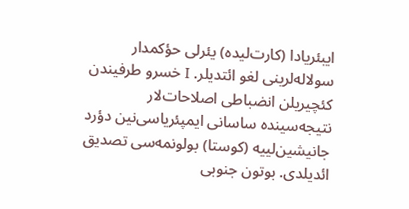ایبئریادا (کارت‌لیده) یئرلی حؤکمدار سولاله‌لرینی لغو ائتدیلر. I خسرو طرفیندن کئچیریلن انضباطی اصلاحات‌لار نتیجه‌سینده ساسانی ایمپئریاسی‌نین دؤرد جانیشین‌لییه (کوستا) بولونمه‌سی تصدیق ائدیلدی. بوتون جنوبی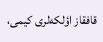قافقاز اؤلکه‌لری کیمی،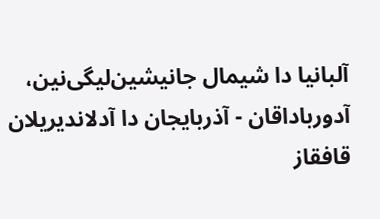آلبانیا دا شیمال جانیشین‌لیگی‌نین، آدورباداقان - آذربایجان دا آدلاندیریلان قافقاز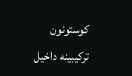کوستونون ترکیبینه داخیل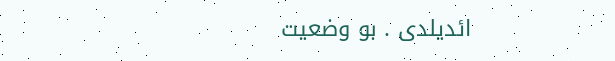ائدیلدی . بو وضعیت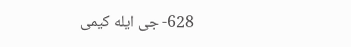628- جی ایله کیمی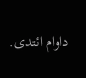داوام ائتدی.